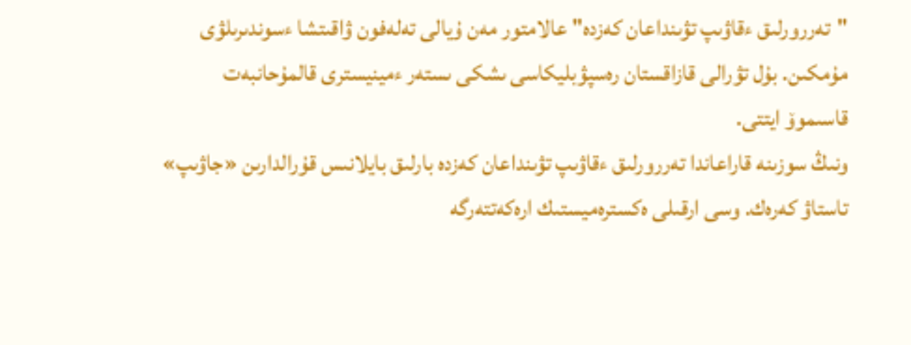"تەررورلىق ءقاۋىپ تۋىنداعان كەزدە" عالامتور مەن ۇيالى تەلەفون ۋاقىتشا ءسوندىرىلۋى مۇمكىن. بۇل تۋرالى قازاقستان رەسپۋبليكاسى ىشكى ىستەر ءمينيسترى قالمۇحانبەت قاسىموۆ ايتتى.
ونىڭ سوزىنە قاراعاندا تەررورلىق ءقاۋىپ تۋىنداعان كەزدە بارلىق بايلانىس قۇرالدارىن «جاۋىپ» تاستاۋ كەرەك. وسى ارقىلى ەكسترەميستىك ارەكەتتەرگە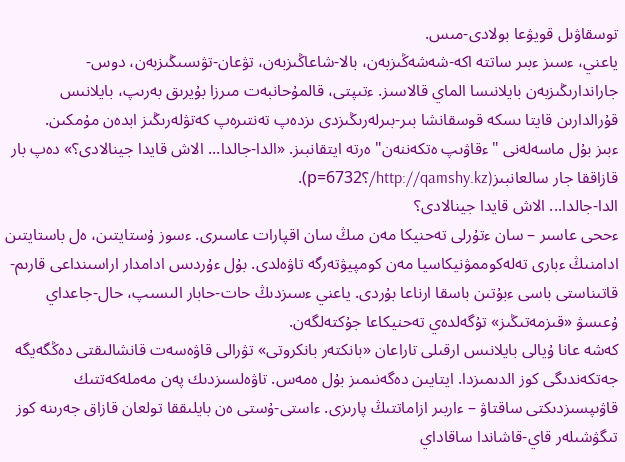توسقاۋىل قويۋعا بولادى-مىس.
ياعني، ءسىز ءبىر ساتتە اكە-شەشەڭىزبەن، بالا-شاعاڭىزبەن، تۋعان-تۋىسىڭىزبەن، دوس-جاراندارىڭىزبەن بايلانىسا الماي قالاسىز. ءتىپتى، قالمۇحانبەت مىرزا بۇيرىق بەرىپ، بايلانىس قۇرالدارىن قايتا ىسكە قوسقانشا بىر-بىرلەرىڭىزدى ىزدەپ تەنتىرەپ كەتۋلەرىڭىز ابدەن مۇمكىن.
ءبىز بۇل ماسەلەنى "ءقاۋىپ ەتكەننەن" ەرتە ايتقانبىز. «الدا-جالدا... الاش قايدا جينالادى؟» دەپ بار قازاققا جار سالعانبىز(http://qamshy.kz/؟p=6732).
الدا-جالدا... الاش قايدا جينالادى؟
ءححى عاسىر – سان ءتۇرلى تەحنيكا مەن مىڭ سان اقپارات عاسىرى. ءسوز ۇستايتىن، ەل باستايتىن ادامنىڭ ءبارى تەلەكوممۋنيكاسيا مەن كومپيۋتەرگە تاۋەلدى. بۇل ءۇردىس ادامدار اراسىنداعى قارىم-قاتىناستى باسى ءبۇتىن باسقا ارناعا بۇردى. ياعني ءسىزدىڭ حات-حابار الىسىپ، حال-جاعداي ۇعىسۋ «قىزمەتىڭىز» تۇگەلدەي تەحنيكاعا جۇكتەلگەن.
كەشە عانا ۇيالى بايلانىس ارقىلى تاراعان «بانكتەر بانكروتى» تۋرالى قاۋەسەت قانشالىقتى دەڭگەيگە جەتكەندىگى كوز الدىمىزدا. ايتايىن دەگەنىمىز بۇل ەمەس. تاۋەلسىزدىك پەن مەملەكەتتىك قاۋىپسىزدىكتى ساقتاۋ – ءاربىر ازاماتتىڭ پارىزى. ءاستى-ۇستى ەن بايلىققا تولعان قازاق جەرىنە كوز تىگۋشىلەر قاي-قاشاندا ساقاداي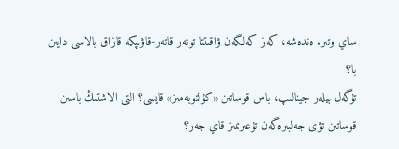ساي وتىر. ەندەشە، كەز كەلگەن ۋاقىتتا تونەر قاتەر-قاۋىپكە قازاق بالاسى دايىن با؟
تۇگەل بيلەر جينالىپ، باس قوساتىن «كۇلتوبەمىز» قايسى؟ التى الاشتىڭ باسىن قوساتىن تۋى جەلبىرەگەن تۇعىرىمىز قاي جەر؟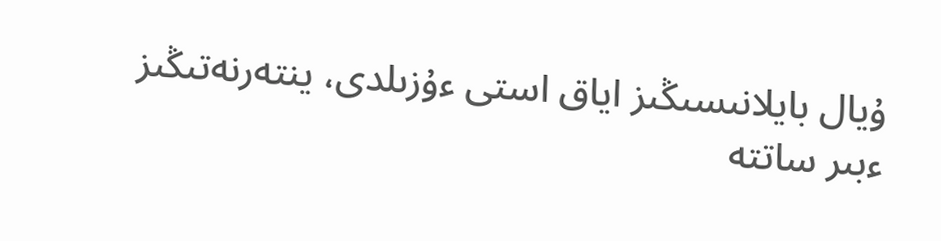ۇيال بايلانىسىڭىز اياق استى ءۇزىلدى، ينتەرنەتىڭىز ءبىر ساتتە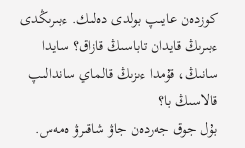كوزدەن عايىپ بولدى دەلىك. ءبىرىڭدى ءبىرىڭ قايدان تاباسىڭ قازاق؟ سايدا سانىڭ، قۇمدا ءىزىڭ قالماي ساندالىپ قالاسىڭ با؟
بۇل جوق جەردەن جاۋ شاقىرۋ ەمەس.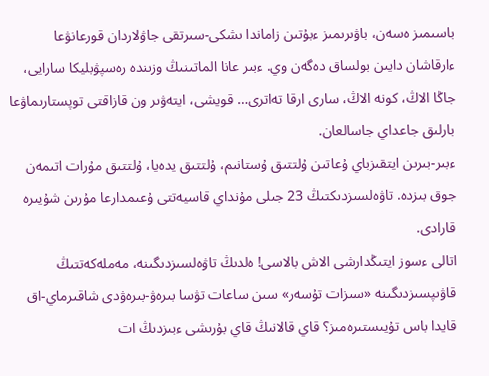باسىمىز ەسەن، باۋىرىمىز ءبۇتىن زاماندا ىشكى-سىرتقى جاۋلاردان قورعانۋعا ءارقاشان دايىن بولساق دەگەن وي. ءبىر عانا الماتىنىڭ وزىندە رەسپۋبليكا سارايى، جاڭا الاڭ، كونە الاڭ، سارى ارقا تەاترى… قويشى، ايتەۋىر ون قازاقتى توپستارىماۋعا بارلىق جاعداي جاسالعان.
ءبىر-بىرىن ايتقىزباي ۇعاتىن ۇلتتىق ۇستانىم، ۇلتتىق يدەيا، ۇلتتىق مۇرات اتىمەن جوق بىزدە. تاۋەلسىزدىكتىڭ 23 جىلى مۇنداي قاسيەتتى ۇعىمدارعا مۇرىن شۇيىرە قارادى.
اتالى ءسوز ايتىڭدارشى الاش بالاسى! ەلدىڭ تاۋەلسىزدىگىنە، مەملەكەتتىڭ قاۋىپسىزدىگىنە «سىزات تۇسەر» سىن ساعات تۋسا بىرەۋ-بىرەۋدى شاقىرماي-اق قايدا باس تۇيىستىرەمىز؟ قاي قالانىڭ قاي بۇرىشى ءبىزدىڭ ات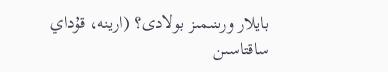بايلار ورىنىمىز بولادى؟ (ارينە، قۇداي ساقتاسىن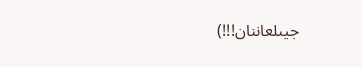جيىلعاننان!!!)